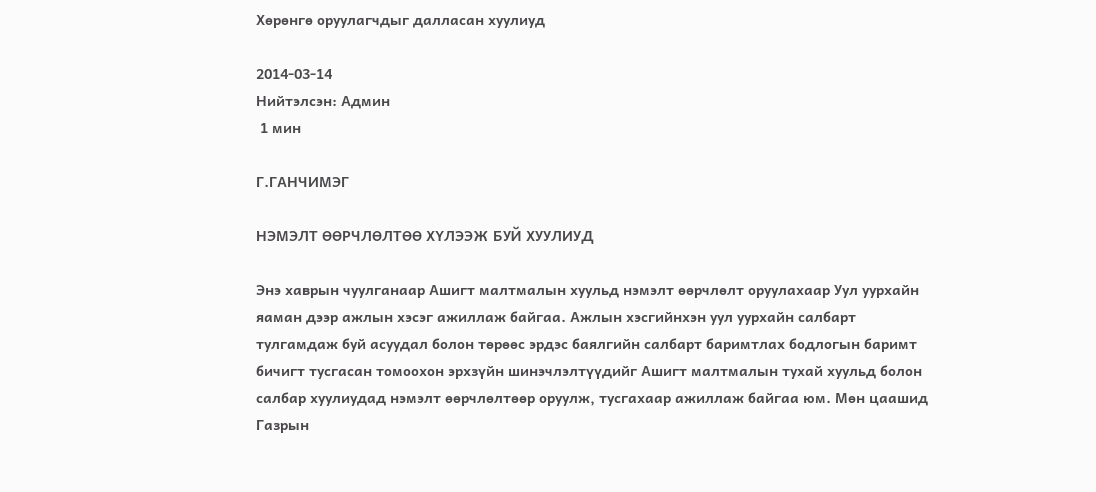Хөрөнгө оруулагчдыг далласан хуулиуд

2014-03-14
Нийтэлсэн: Админ
 1 мин

Г.ГАНЧИМЭГ

НЭМЭЛТ ӨӨРЧЛӨЛТӨӨ ХҮЛЭЭЖ БУЙ ХУУЛИУД

Энэ хаврын чуулганаар Ашигт малтмалын хуульд нэмэлт өөрчлөлт оруулахаар Уул уурхайн яаман дээр ажлын хэсэг ажиллаж байгаа. Ажлын хэсгийнхэн уул уурхайн салбарт  тулгамдаж буй асуудал болон төрөөс эрдэс баялгийн салбарт баримтлах бодлогын баримт бичигт тусгасан томоохон эрхзүйн шинэчлэлтүүдийг Ашигт малтмалын тухай хуульд болон салбар хуулиудад нэмэлт өөрчлөлтөөр оруулж, тусгахаар ажиллаж байгаа юм. Мөн цаашид Газрын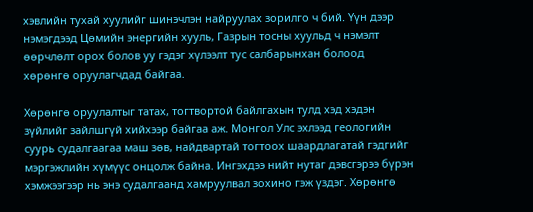хэвлийн тухай хуулийг шинэчлэн найруулах зорилго ч бий. Үүн дээр нэмэгдээд Цөмийн энергийн хууль, Газрын тосны хуульд ч нэмэлт өөрчлөлт орох болов уу гэдэг хүлээлт тус салбарынхан болоод хөрөнгө оруулагчдад байгаа.

Хөрөнгө оруулалтыг татах, тогтвортой байлгахын тулд хэд хэдэн зүйлийг зайлшгүй хийхээр байгаа аж. Монгол Улс эхлээд геологийн суурь судалгаагаа маш зөв, найдвартай тогтоох шаардлагатай гэдгийг мэргэжлийн хүмүүс онцолж байна. Ингэхдээ нийт нутаг дэвсгэрээ бүрэн хэмжээгээр нь энэ судалгаанд хамруулвал зохино гэж үздэг. Хөрөнгө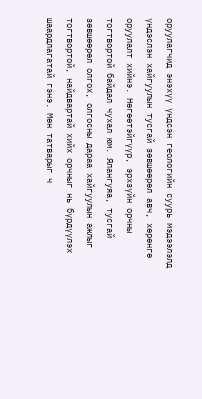оруулагчид энэхүү үндсэн геологийн суурь мэдээлэлд үндэслэн хайгуулын тусгай зөвшөөрөл авч, хөрөнгө оруулалт хийнэ. Нөгөөтэйгүүр, эрхзүйн орчны тогтвортой байдал чухал юм. Ялангуяа, тусгай зөвшөөрөл олгох, олгосны дараа хайгуулын ажлыг тогтвортой, найдвартай хийх орчныг нь бүрдүүлэх шаардлагатай гэнэ. Мөн татварыг ч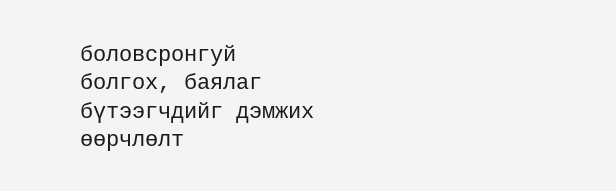боловсронгуй болгох, баялаг бүтээгчдийг дэмжих өөрчлөлт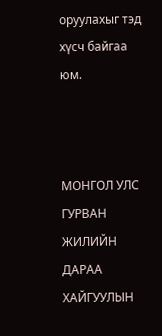оруулахыг тэд хүсч байгаа юм.



МОНГОЛ УЛС ГУРВАН ЖИЛИЙН ДАРАА ХАЙГУУЛЫН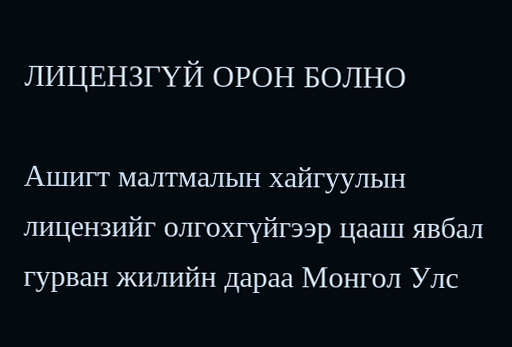ЛИЦЕНЗГҮЙ ОРОН БОЛНО

Ашигт малтмалын хайгуулын лицензийг олгохгүйгээр цааш явбал гурван жилийн дараа Монгол Улс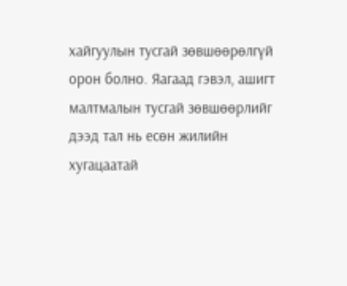хайгуулын тусгай зөвшөөрөлгүй орон болно. Яагаад гэвэл, ашигт малтмалын тусгай зөвшөөрлийг дээд тал нь есөн жилийн хугацаатай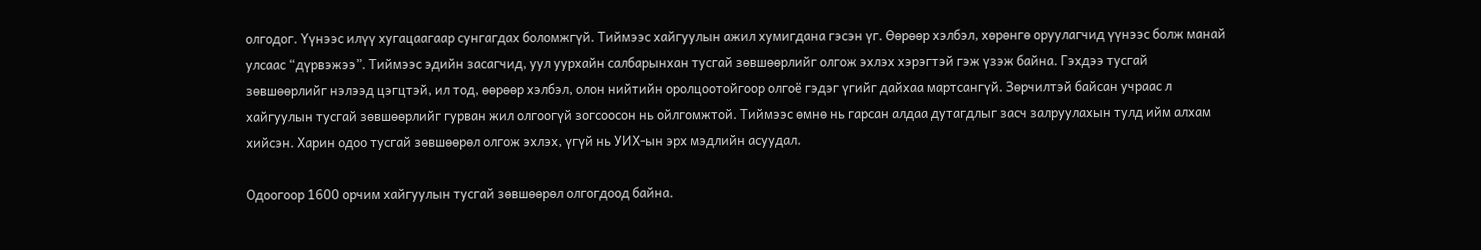олгодог. Үүнээс илүү хугацаагаар сунгагдах боломжгүй. Тиймээс хайгуулын ажил хумигдана гэсэн үг. Өөрөөр хэлбэл, хөрөнгө оруулагчид үүнээс болж манай улсаас “дүрвэжээ”. Тиймээс эдийн засагчид, уул уурхайн салбарынхан тусгай зөвшөөрлийг олгож эхлэх хэрэгтэй гэж үзэж байна. Гэхдээ тусгай зөвшөөрлийг нэлээд цэгцтэй, ил тод, өөрөөр хэлбэл, олон нийтийн оролцоотойгоор олгоё гэдэг үгийг дайхаа мартсангүй. Зөрчилтэй байсан учраас л хайгуулын тусгай зөвшөөрлийг гурван жил олгоогүй зогсоосон нь ойлгомжтой. Тиймээс өмнө нь гарсан алдаа дутагдлыг засч залруулахын тулд ийм алхам хийсэн. Харин одоо тусгай зөвшөөрөл олгож эхлэх, үгүй нь УИХ-ын эрх мэдлийн асуудал.

Одоогоор 1600 орчим хайгуулын тусгай зөвшөөрөл олгогдоод байна.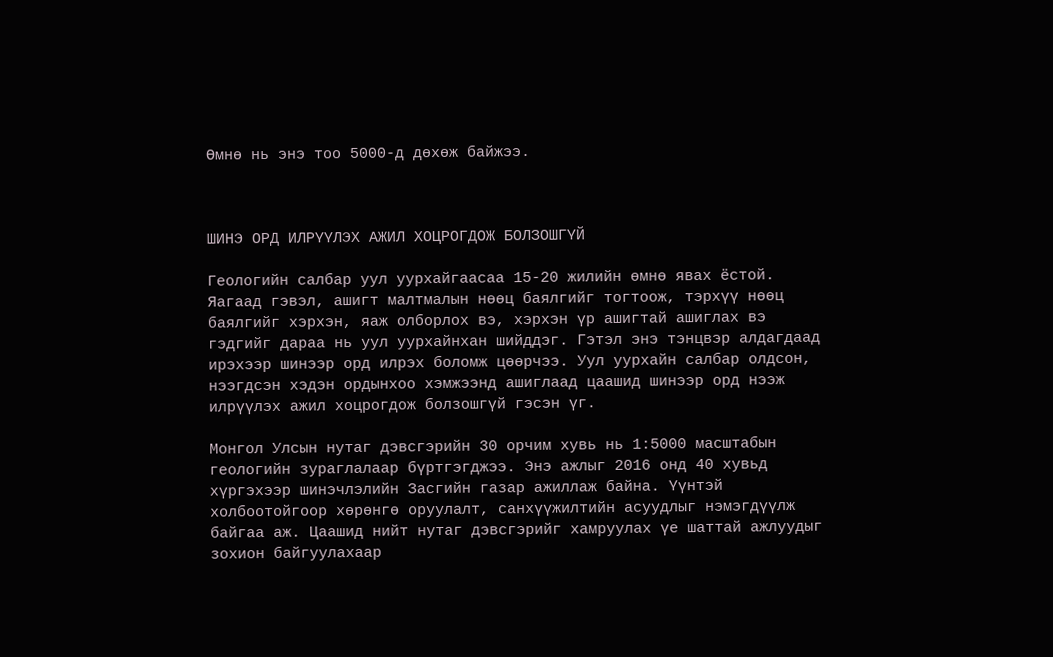Өмнө нь энэ тоо 5000-д дөхөж байжээ.



ШИНЭ ОРД ИЛРҮҮЛЭХ АЖИЛ ХОЦРОГДОЖ БОЛЗОШГҮЙ

Геологийн салбар уул уурхайгаасаа 15-20 жилийн өмнө явах ёстой. Яагаад гэвэл, ашигт малтмалын нөөц баялгийг тогтоож, тэрхүү нөөц баялгийг хэрхэн, яаж олборлох вэ, хэрхэн үр ашигтай ашиглах вэ гэдгийг дараа нь уул уурхайнхан шийддэг. Гэтэл энэ тэнцвэр алдагдаад ирэхээр шинээр орд илрэх боломж цөөрчээ. Уул уурхайн салбар олдсон, нээгдсэн хэдэн ордынхоо хэмжээнд ашиглаад цаашид шинээр орд нээж илрүүлэх ажил хоцрогдож болзошгүй гэсэн үг.

Монгол Улсын нутаг дэвсгэрийн 30 орчим хувь нь 1:5000 масштабын геологийн зураглалаар бүртгэгджээ. Энэ ажлыг 2016 онд 40 хувьд хүргэхээр шинэчлэлийн Засгийн газар ажиллаж байна. Үүнтэй холбоотойгоор хөрөнгө оруулалт, санхүүжилтийн асуудлыг нэмэгдүүлж байгаа аж. Цаашид нийт нутаг дэвсгэрийг хамруулах үе шаттай ажлуудыг зохион байгуулахаар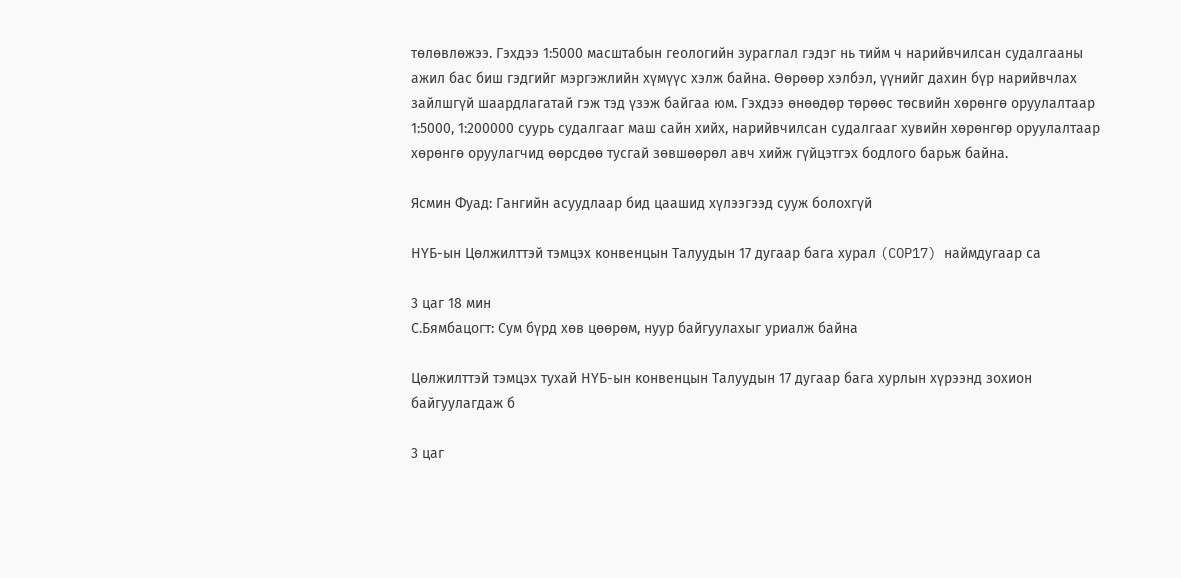төлөвлөжээ. Гэхдээ 1:5000 масштабын геологийн зураглал гэдэг нь тийм ч нарийвчилсан судалгааны ажил бас биш гэдгийг мэргэжлийн хүмүүс хэлж байна. Өөрөөр хэлбэл, үүнийг дахин бүр нарийвчлах зайлшгүй шаардлагатай гэж тэд үзэж байгаа юм. Гэхдээ өнөөдөр төрөөс төсвийн хөрөнгө оруулалтаар 1:5000, 1:200000 суурь судалгааг маш сайн хийх, нарийвчилсан судалгааг хувийн хөрөнгөр оруулалтаар хөрөнгө оруулагчид өөрсдөө тусгай зөвшөөрөл авч хийж гүйцэтгэх бодлого барьж байна.

Ясмин Фуад: Гангийн асуудлаар бид цаашид хүлээгээд сууж болохгүй

НҮБ-ын Цөлжилттэй тэмцэх конвенцын Талуудын 17 дугаар бага хурал (COP17) наймдугаар са

3 цаг 18 мин
С.Бямбацогт: Сум бүрд хөв цөөрөм, нуур байгуулахыг уриалж байна

Цөлжилттэй тэмцэх тухай НҮБ-ын конвенцын Талуудын 17 дугаар бага хурлын хүрээнд зохион байгуулагдаж б

3 цаг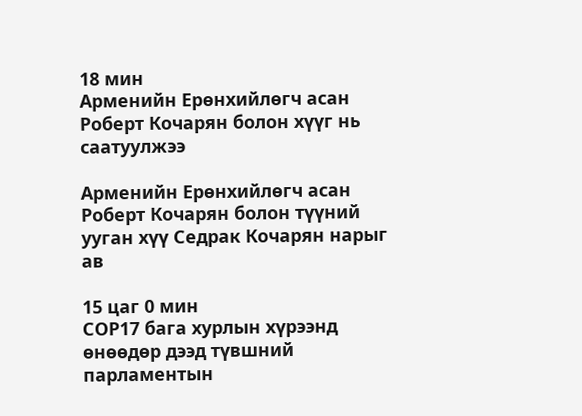18 мин
Арменийн Ерөнхийлөгч асан Роберт Кочарян болон хүүг нь саатуулжээ

Арменийн Ерөнхийлөгч асан Роберт Кочарян болон түүний ууган хүү Седрак Кочарян нарыг ав

15 цаг 0 мин
СОР17 бага хурлын хүрээнд өнөөдөр дээд түвшний парламентын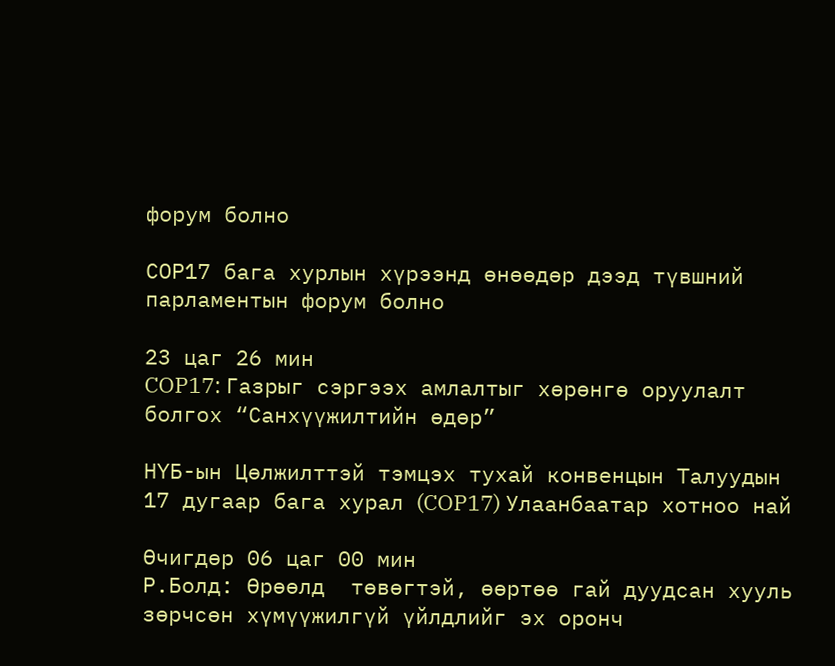форум болно

СОР17 бага хурлын хүрээнд өнөөдөр дээд түвшний парламентын форум болно

23 цаг 26 мин
COP17: Газрыг сэргээх амлалтыг хөрөнгө оруулалт болгох “Санхүүжилтийн өдөр”

НҮБ-ын Цөлжилттэй тэмцэх тухай конвенцын Талуудын 17 дугаар бага хурал (COP17) Улаанбаатар хотноо най

Өчигдөр 06 цаг 00 мин
Р.Болд: Өрөөлд  төвөгтэй, өөртөө гай дуудсан хууль зөрчсөн хүмүүжилгүй үйлдлийг эх оронч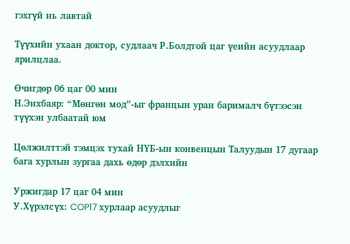гэхгүй нь лавтай

Түүхийн ухаан доктор, судлаач Р.Болдтой цаг үеийн асуудлаар ярилцлаа.

Өчигдөр 06 цаг 00 мин
Н.Энхбаяр: “Мөнгөн мод”-ыг францын уран барималч бүтээсэн түүхэн улбаатай юм

Цөлжилттэй тэмцэх тухай НҮБ-ын конвенцын Талуудын 17 дугаар бага хурлын зургаа дахь өдөр дэлхийн

Уржигдар 17 цаг 04 мин
У.Хүрэлсүх: COP17 хурлаар асуудлыг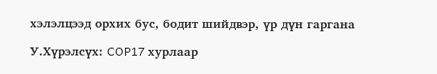хэлэлцээд орхих бус, бодит шийдвэр, үр дүн гаргана

У.Хүрэлсүх: COP17 хурлаар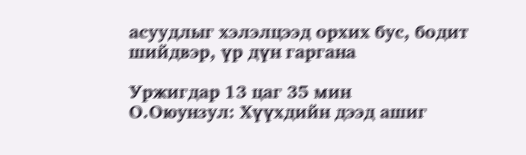асуудлыг хэлэлцээд орхих бус, бодит шийдвэр, үр дүн гаргана

Уржигдар 13 цаг 35 мин
О.Оюунзул: Хүүхдийн дээд ашиг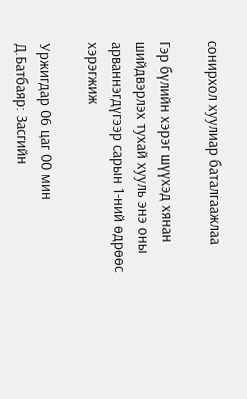сонирхол хуулиар баталгаажлаа

Гэр бүлийн хэрэг шүүхэд хянан шийдвэрлэх тухай хууль энэ оны арваннэгдүгээр сарын 1-ний өдрөөс хэрэгжиж

Уржигдар 06 цаг 00 мин
Д.Батбаяр: Засгийн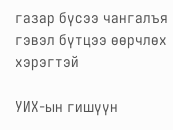газар бүсээ чангалъя гэвэл бүтцээ өөрчлөх хэрэгтэй

УИХ-ын гишүүн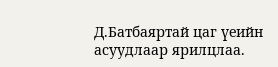Д.Батбаяртай цаг үеийн асуудлаар ярилцлаа.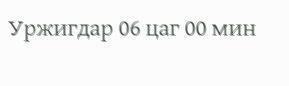Уржигдар 06 цаг 00 мин